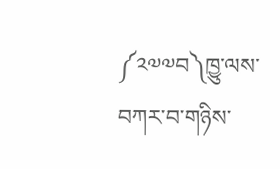༼༢༧༧བ༽ཁྱུ་ལས་བཀར་བ་གཉིས་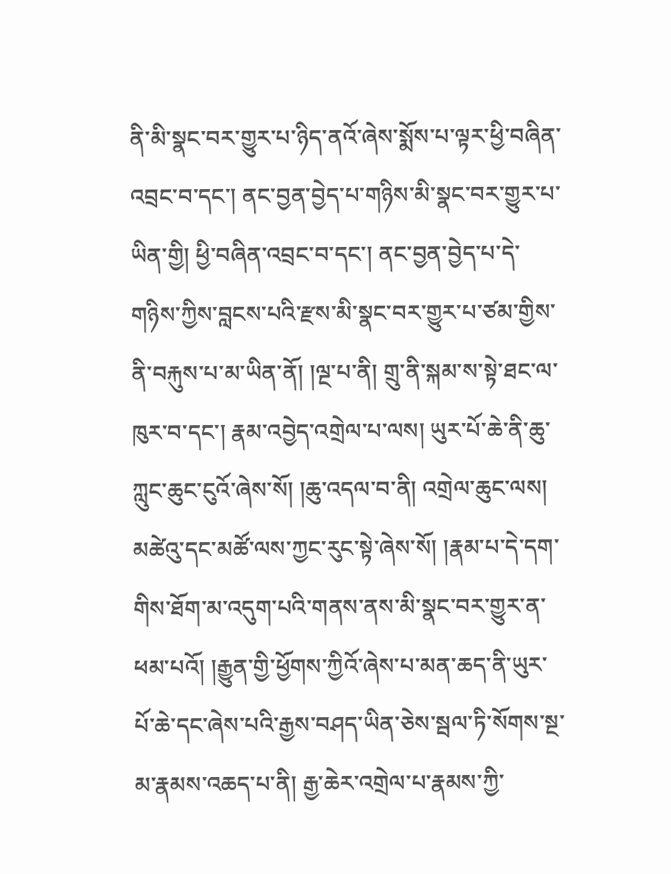ནི་མི་སྣང་བར་གྱུར་པ་ཉིད་ནའོ་ཞེས་སྨོས་པ་ལྟར་ཕྱི་བཞིན་འབྲང་བ་དང་། ནང་བྱན་བྱེད་པ་གཉིས་མི་སྣང་བར་གྱུར་པ་ཡིན་གྱི། ཕྱི་བཞིན་འབྲང་བ་དང་། ནང་བྱན་བྱེད་པ་དེ་གཉིས་ཀྱིས་བླངས་པའི་རྫས་མི་སྣང་བར་གྱུར་པ་ཙམ་གྱིས་ནི་བརྐུས་པ་མ་ཡིན་ནོ། །ལྔ་པ་ནི། གྲུ་ནི་སྐམ་ས་སྟེ་ཐང་ལ་ཁུར་བ་དང་། རྣམ་འབྱེད་འགྲེལ་པ་ལས། ཡུར་པོ་ཆེ་ནི་ཆུ་ཀླུང་ཆུང་ངུའོ་ཞེས་སོ། །ཆུ་འདལ་བ་ནི། འགྲེལ་ཆུང་ལས། མཚེའུ་དང་མཚོ་ལས་ཀྱང་རུང་སྟེ་ཞེས་སོ། །རྣམ་པ་དེ་དག་གིས་ཐོག་མ་འདུག་པའི་གནས་ནས་མི་སྣང་བར་གྱུར་ན་ཕམ་པའོ། །རྒྱུན་གྱི་ཕྱོགས་ཀྱིའོ་ཞེས་པ་མན་ཆད་ནི་ཡུར་པོ་ཆེ་དང་ཞེས་པའི་རྒྱས་བཤད་ཡིན་ཅེས་སྦལ་ཏི་སོགས་སྔ་མ་རྣམས་འཆད་པ་ནི། རྒྱ་ཆེར་འགྲེལ་པ་རྣམས་ཀྱི་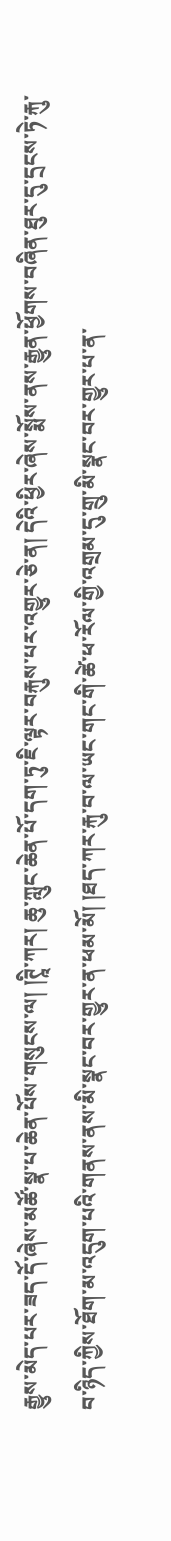རྒྱུས་མེད་པར་ཟད་དོ་ཞེས་མཚོ་སྣ་པ་ཆེན་པོས་གསུངས་ལ། །ཊཱི་ཀར། ཆུ་ཀླུང་ཆེན་པོ་དག་ཏུ་ཇི་ལྟར་བརྐུས་པར་འགྱུར་ཅེ་ན། དེའི་ཕྱིར་ཞེས་སྨོས་ནས་རྒྱུན་ཕྱོགས་བཞིན་ཐུར་དུ་དྲངས་ཏེ་རྐུ་བ་ཉིད་ཀྱིས་ཐོག་མ་འདུག་པའི་གནས་ནས་མི་སྣང་བར་གྱུར་ན་ཕམ་མོ། །ཐད་ཀར་རྐུ་བ་ལ་ཡང་གང་གི་ཚེ་ཕ་རོལ་གྱི་འགྲམ་དུ་གྲུ་མི་སྣང་བར་གྱུར་པ་ན་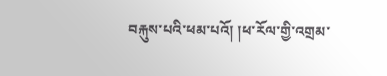བརྐུས་པའི་ཕམ་པའོ། །ཕ་རོལ་གྱི་འགྲམ་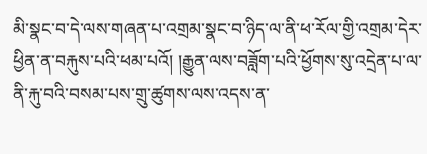མི་སྣང་བ་དེ་ལས་གཞན་པ་འགྲམ་སྣང་བ་ཉིད་ལ་ནི་ཕ་རོལ་གྱི་འགྲམ་དེར་ཕྱིན་ན་བརྐུས་པའི་ཕམ་པའོ། །རྒྱུན་ལས་བཟློག་པའི་ཕྱོགས་སུ་འདྲེན་པ་ལ་ནི་རྐུ་བའི་བསམ་པས་གྲུ་ཚུགས་ལས་འདས་ན་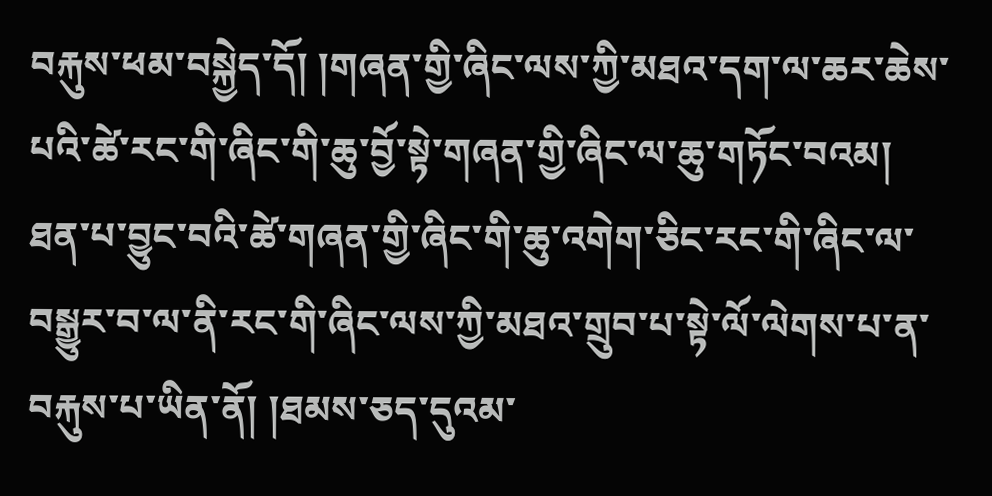བརྐུས་ཕམ་བསྐྱེད་དོ། །གཞན་གྱི་ཞིང་ལས་ཀྱི་མཐའ་དག་ལ་ཆར་ཆེས་པའི་ཚེ་རང་གི་ཞིང་གི་ཆུ་བྱོ་སྟེ་གཞན་གྱི་ཞིང་ལ་ཆུ་གཏོང་བའམ། ཐན་པ་བྱུང་བའི་ཚེ་གཞན་གྱི་ཞིང་གི་ཆུ་འགེག་ཅིང་རང་གི་ཞིང་ལ་བསྒྱུར་བ་ལ་ནི་རང་གི་ཞིང་ལས་ཀྱི་མཐའ་གྲུབ་པ་སྟེ་ལོ་ལེགས་པ་ན་བརྐུས་པ་ཡིན་ནོ། །ཐམས་ཅད་དུའམ་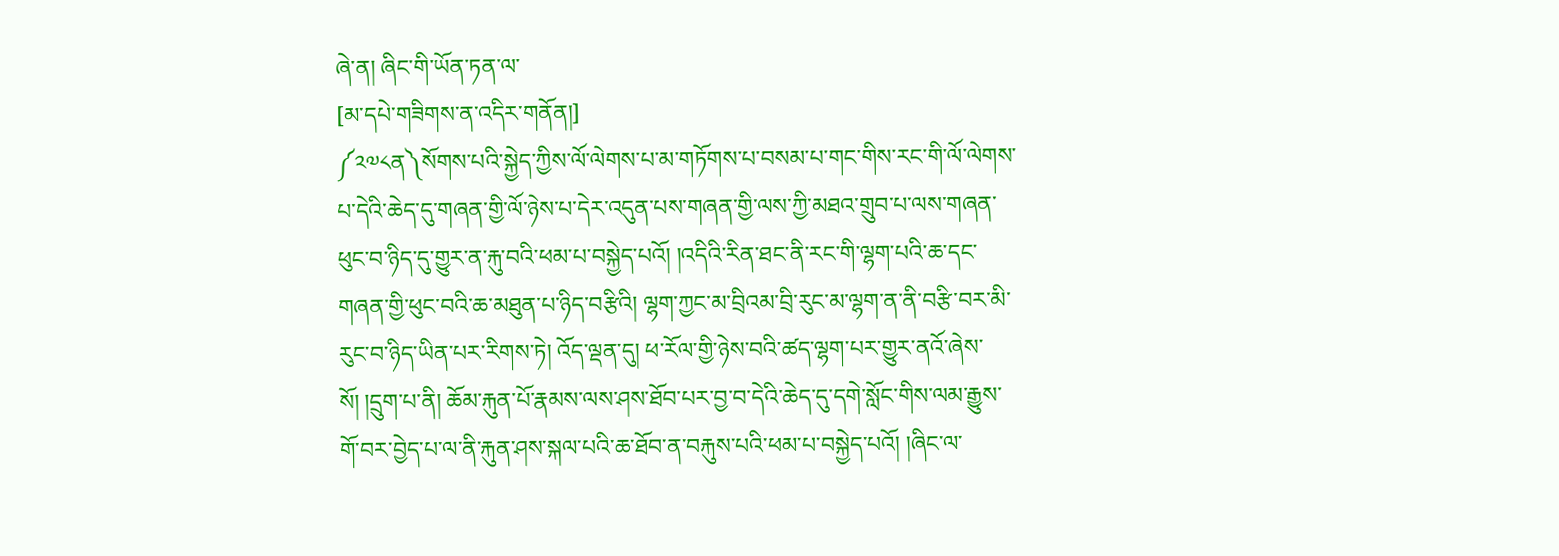ཞེ་ན། ཞིང་གི་ཡོན་ཏན་ལ་
[མ་དཔེ་གཟིགས་ན་འདིར་གནོན།]
༼༢༧༨ན༽སོགས་པའི་སྐྱེད་ཀྱིས་ལོ་ལེགས་པ་མ་གཏོགས་པ་བསམ་པ་གང་གིས་རང་གི་ལོ་ལེགས་པ་དེའི་ཆེད་དུ་གཞན་གྱི་ལོ་ཉེས་པ་དེར་འདུན་པས་གཞན་གྱི་ལས་ཀྱི་མཐའ་གྲུབ་པ་ལས་གཞན་ཕུང་བ་ཉིད་དུ་གྱུར་ན་རྐུ་བའི་ཕམ་པ་བསྐྱེད་པའོ། །འདིའི་རིན་ཐང་ནི་རང་གི་ལྷག་པའི་ཆ་དང་གཞན་གྱི་ཕུང་བའི་ཆ་མཐུན་པ་ཉིད་བརྩིའི། ལྷག་ཀྱང་མ་བྲིའམ་བྲི་རུང་མ་ལྷག་ན་ནི་བརྩི་བར་མི་རུང་བ་ཉིད་ཡིན་པར་རིགས་ཏེ། འོད་ལྡན་དུ། ཕ་རོལ་གྱི་ཉེས་བའི་ཚད་ལྷག་པར་གྱུར་ནའོ་ཞེས་སོ། །དྲུག་པ་ནི། ཆོམ་རྐུན་པོ་རྣམས་ལས་ཤས་ཐོབ་པར་བྱ་བ་དེའི་ཆེད་དུ་དགེ་སློང་གིས་ལམ་རྒྱུས་གོ་བར་བྱེད་པ་ལ་ནི་རྐུན་ཤས་སྐལ་པའི་ཆ་ཐོབ་ན་བརྐུས་པའི་ཕམ་པ་བསྐྱེད་པའོ། །ཞིང་ལ་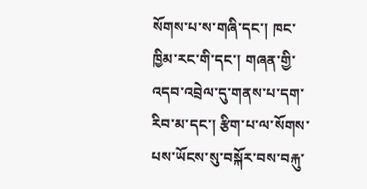སོགས་པ་ས་གཞི་དང་། ཁང་ཁྱིམ་རང་གི་དང་། གཞན་གྱི་འདབ་འབྲེལ་དུ་གནས་པ་དག་རིབ་མ་དང་། རྩིག་པ་ལ་སོགས་པས་ཡོངས་སུ་བསྐོར་བས་བརྐུ་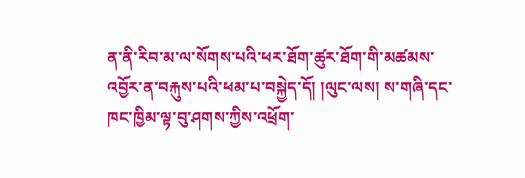ན་ནི་རིབ་མ་ལ་སོགས་པའི་ཕར་ཐོག་ཚུར་ཐོག་གི་མཚམས་འབྱོར་ན་བརྐུས་པའི་ཕམ་པ་བསྐྱེད་དོ། །ལུང་ལས། ས་གཞི་དང་ཁང་ཁྱིམ་ལྟ་བུ་ཤགས་ཀྱིས་འཕྲོག་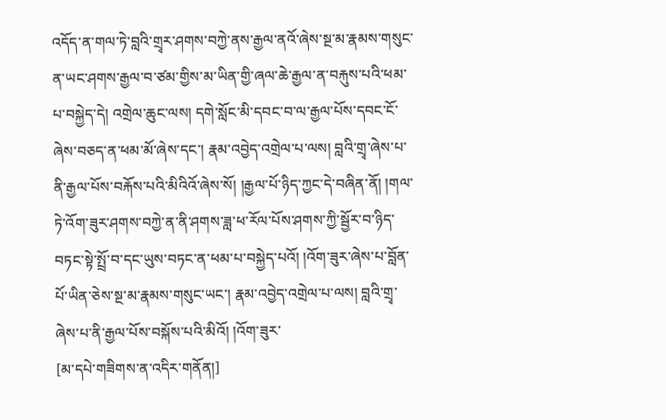འདོད་ན་གལ་ཏེ་བླའི་གྲྭར་ཤགས་བཀྱེ་ནས་རྒྱལ་ནའོ་ཞེས་སྔ་མ་རྣམས་གསུང་ན་ཡང་ཤགས་རྒྱལ་བ་ཙམ་གྱིས་མ་ཡིན་གྱི་ཞལ་ཆེ་རྒྱལ་ན་བརྐུས་པའི་ཕམ་པ་བསྐྱེད་དེ། འགྲེལ་ཆུང་ལས། དགེ་སློང་མི་དབང་བ་ལ་རྒྱལ་པོས་དབང་ངོ་ཞེས་བཅད་ན་ཕམ་མོ་ཞེས་དང་། རྣམ་འབྱེད་འགྲེལ་པ་ལས། བླའི་གྲྭ་ཞེས་པ་ནི་རྒྱལ་པོས་བརྐོས་པའི་མིའིའོ་ཞེས་སོ། །རྒྱལ་པོ་ཉིད་ཀྱང་དེ་བཞིན་ནོ། །གལ་ཏེ་འོག་ཟུར་ཤགས་བཀྱེ་ན་ནི་ཤགས་ཟླ་ཕ་རོལ་པོས་ཤགས་ཀྱི་སྦྱོར་བ་ཉིད་བཏང་སྟེ་སྤྲོ་བ་དང་ཡུས་བཏང་ན་ཕམ་པ་བསྐྱེད་པའོ། །འོག་ཟུར་ཞེས་པ་བློན་པོ་ཡིན་ཅེས་སྔ་མ་རྣམས་གསུང་ཡང་། རྣམ་འབྱེད་འགྲེལ་པ་ལས། བླའི་གྲྭ་ཞེས་པ་ནི་རྒྱལ་པོས་བསྐོས་པའི་མིའོ། །འོག་ཟུར་
[མ་དཔེ་གཟིགས་ན་འདིར་གནོན།]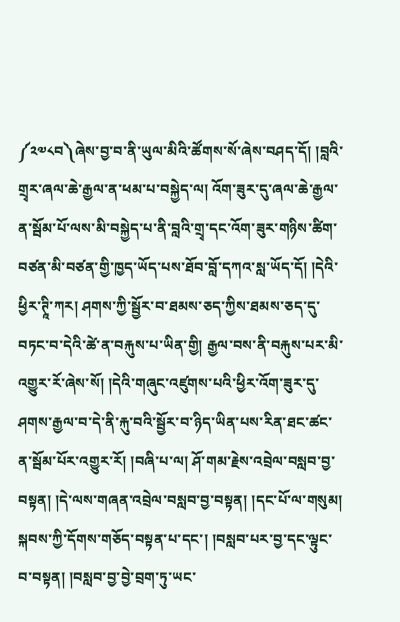༼༢༧༨བ༽ཞེས་བྱ་བ་ནི་ཡུལ་མིའི་ཚོགས་སོ་ཞེས་བཤད་དོ། །བླའི་གྲྭར་ཞལ་ཆེ་རྒྱལ་ན་ཕམ་པ་བསྐྱེད་ལ། འོག་ཟུར་དུ་ཞལ་ཆེ་རྒྱལ་ན་སྦོམ་པོ་ལས་མི་བསྐྱེད་པ་ནི་བླའི་གྲྭ་དང་འོག་ཟུར་གཉིས་ཚིག་བཙན་མི་བཙན་གྱི་ཁྱད་ཡོད་པས་ཐོབ་བློ་དཀའ་སླ་ཡོད་དོ། །དེའི་ཕྱིར་ཊཱི་ཀར། ཤགས་ཀྱི་སྦྱོར་བ་ཐམས་ཅད་ཀྱིས་ཐམས་ཅད་དུ་བཏང་བ་དེའི་ཚེ་ན་བརྐུས་པ་ཡིན་གྱི། རྒྱལ་བས་ནི་བརྐུས་པར་མི་འགྱུར་རོ་ཞེས་སོ། །དེའི་གཞུང་འཛུགས་པའི་ཕྱིར་འོག་ཟུར་དུ་ཤགས་རྒྱལ་བ་དེ་ནི་རྐུ་བའི་སྦྱོར་བ་ཉིད་ཡིན་པས་རིན་ཐང་ཚང་ན་སྦོམ་པོར་འགྱུར་རོ། །བཞི་པ་ལ། ཤོ་གམ་རྗེས་འབྲེལ་བསླབ་བྱ་བསྟན། །དེ་ལས་གཞན་འབྲེལ་བསླབ་བྱ་བསྟན། །དང་པོ་ལ་གསུམ། སྐབས་ཀྱི་དོགས་གཅོད་བསྟན་པ་དང་། །བསླབ་པར་བྱ་དང་ལྟུང་བ་བསྟན། །བསླབ་བྱ་བྱེ་བྲག་ཏུ་ཡང་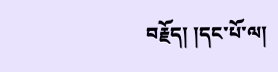བརྗོད། །དང་པོ་ལ།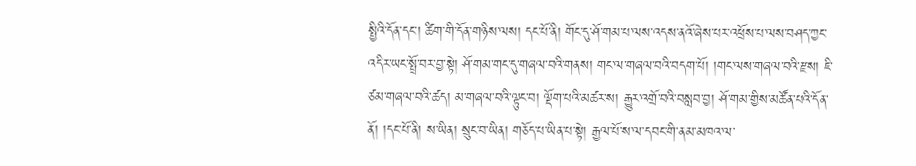སྤྱིའི་དོན་དང་། ཚིག་གི་དོན་གཉིས་ལས། དང་པོ་ནི། གོང་དུ་ཤོ་གམ་པ་ལས་འདས་ནའོ་ཞེས་པར་འཕྲོས་པ་ལས་བཤད་ཀྱང་འདིར་ཡང་སྤྲོ་བར་བྱ་སྟེ། ཤོ་གམ་གང་དུ་གཞལ་བའི་གནས། གང་ལ་གཞལ་བའི་བདག་པོ། །གང་ལས་གཞལ་བའི་རྫས། ཇི་ཙམ་གཞལ་བའི་ཚད། མ་གཞལ་བའི་ལྟུང་བ། ལྡོག་པའི་མཚར་ས། རྒྱུར་འགྲོ་བའི་བསླབ་བྱ། ཤོ་གམ་གྱིས་མཚོན་པའི་དོན་ནོ། །དང་པོ་ནི། ས་ཡིན། སྲུང་བ་ཡིན། གཅོད་པ་ཡིན་པ་སྟེ། རྒྱལ་པོ་ས་ལ་དབང་གི་ནམ་མཁའ་ལ་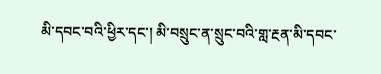མི་དབང་བའི་ཕྱིར་དང་། མི་བསྲུང་ན་སྲུང་བའི་གླ་རྔན་མི་དབང་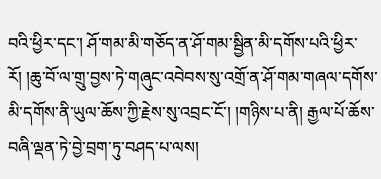བའི་ཕྱིར་དང་། ཤོ་གམ་མི་གཅོད་ན་ཤོ་གམ་སྦྱིན་མི་དགོས་པའི་ཕྱིར་རོ། །ཆུ་བོ་ལ་གྲུ་བྱས་ཏེ་གཞུང་འབེབས་སུ་འགྲོ་ན་ཤོ་གམ་གཞལ་དགོས་མི་དགོས་ནི་ཡུལ་ཆོས་ཀྱི་རྗེས་སུ་འབྲང་ངོ་། །གཉིས་པ་ནི། རྒྱལ་པོ་ཆོས་བཞི་ལྡན་ཏེ་བྱེ་བྲག་ཏུ་བཤད་པ་ལས།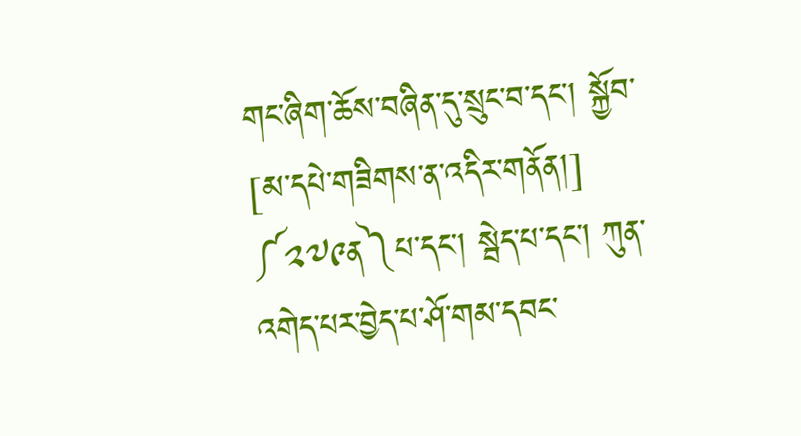གང་ཞིག་ཆོས་བཞིན་དུ་སྲུང་བ་དང་། སྐྱོབ་
[མ་དཔེ་གཟིགས་ན་འདིར་གནོན།]
༼༢༧༩ན༽པ་དང་། སྦེད་པ་དང་། ཀུན་འགེད་པར་བྱེད་པ་ཤོ་གམ་དབང་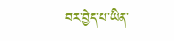བར་བྱེད་པ་ཡིན་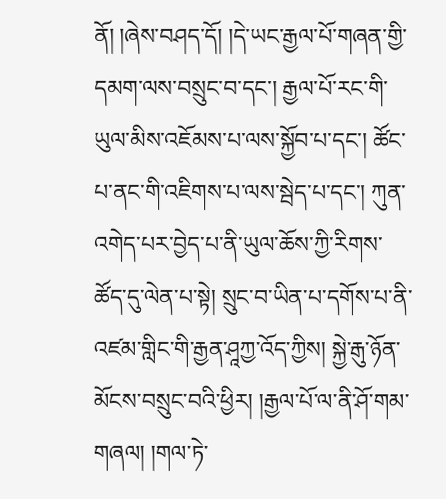ནོ། །ཞེས་བཤད་དོ། །དེ་ཡང་རྒྱལ་པོ་གཞན་གྱི་དམག་ལས་བསྲུང་བ་དང་། རྒྱལ་པོ་རང་གི་ཡུལ་མིས་འཇོམས་པ་ལས་སྐྱོབ་པ་དང་། ཚོང་པ་ནང་གི་འཇིགས་པ་ལས་སྦེད་པ་དང་། ཀུན་འགེད་པར་བྱེད་པ་ནི་ཡུལ་ཆོས་ཀྱི་རིགས་ཚོད་དུ་ལེན་པ་སྟེ། སྲུང་བ་ཡིན་པ་དགོས་པ་ནི་འཛམ་གླིང་གི་རྒྱན་ཤཱཀྱ་འོད་ཀྱིས། སྐྱེ་རྒུ་ཉོན་མོངས་བསྲུང་བའི་ཕྱིར། །རྒྱལ་པོ་ལ་ནི་ཤོ་གམ་གཞལ། །གལ་ཏེ་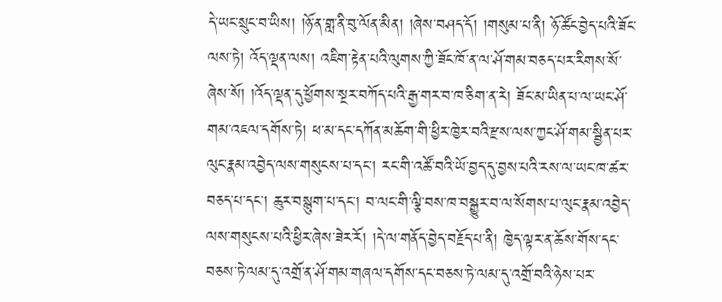དེ་ཡང་སྲུང་བ་ཡིས། །ཉོ་ན་གླ་ནི་བུ་ལོན་མིན། །ཞེས་བཤད་དོ། །གསུམ་པ་ནི། ཉོ་ཚོང་བྱེད་པའི་ཟོང་ལས་ཏེ། འོད་ལྡན་ལས། འཇིག་རྟེན་པའི་ལུགས་ཀྱི་ཟོང་ཁོ་ན་ལ་ཤོ་གམ་བཅད་པར་རིགས་སོ་ཞེས་སོ། །འོད་ལྡན་དུ་ཕྱོགས་སྔར་བཀོད་པའི་རྒྱ་གར་བ་ཁ་ཅིག་ན་རེ། ཟོང་མ་ཡིན་པ་ལ་ཡང་ཤོ་གམ་འཇལ་དགོས་ཏེ། ཕ་མ་དང་དཀོན་མཆོག་གི་ཕྱིར་ཁྱེར་བའི་རྫས་ལས་ཀྱང་ཤོ་གམ་སྦྱིན་པར་ལུང་རྣམ་འབྱེད་ལས་གསུངས་པ་དང་། རང་གི་འཚོ་བའི་ཡོ་བྱད་དུ་བྱས་པའི་རས་ལ་ཡང་ཁ་ཚར་བཅད་པ་དང་། ཆུར་བསྙུག་པ་དང་། བ་ལང་གི་ལྕི་བས་ཁ་བསྒྱུར་བ་ལ་སོགས་པ་ལུང་རྣམ་འབྱེད་ལས་གསུངས་པའི་ཕྱིར་ཞེས་ཟེར་རོ། །དེ་ལ་གནོད་བྱེད་བརྗོད་པ་ནི། ཁྱེད་ལྟར་ན་ཆོས་གོས་དང་བཅས་ཏེ་ལམ་དུ་འགྲོ་ན་ཤོ་གམ་གཞལ་དགོས་དང་བཅས་ཏེ་ལམ་དུ་འགྲོ་བའི་ཉེས་པར་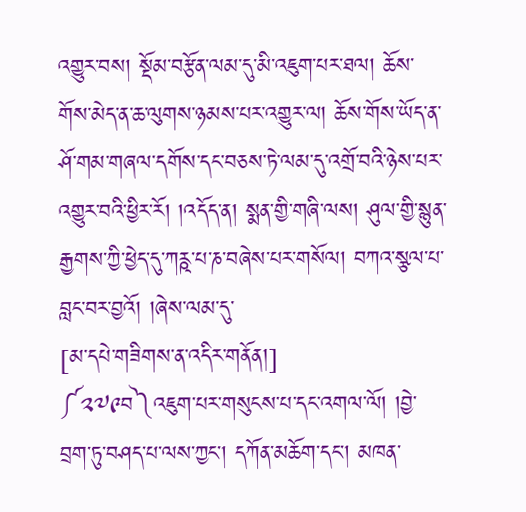འགྱུར་བས། སྡོམ་བརྩོན་ལམ་དུ་མི་འཇུག་པར་ཐལ། ཆོས་གོས་མེད་ན་ཆ་ལུགས་ཉམས་པར་འགྱུར་ལ། ཆོས་གོས་ཡོད་ན་ཤོ་གམ་གཞལ་དགོས་དང་བཅས་ཏེ་ལམ་དུ་འགྲོ་བའི་ཉེས་པར་འགྱུར་བའི་ཕྱིར་རོ། །འདོད་ན། སྨན་གྱི་གཞི་ལས། ཤུལ་གྱི་སྙུན་རྒྱགས་ཀྱི་ཕྱེད་དུ་ཀརྵ་པ་ཎ་བཞེས་པར་གསོལ། བཀའ་སྩལ་པ་བླང་བར་བྱའོ། །ཞེས་ལམ་དུ་
[མ་དཔེ་གཟིགས་ན་འདིར་གནོན།]
༼༢༧༩བ༽འཇུག་པར་གསུངས་པ་དང་འགལ་ལོ། །བྱེ་བྲག་ཏུ་བཤད་པ་ལས་ཀྱང་། དཀོན་མཆོག་དང་། མཁན་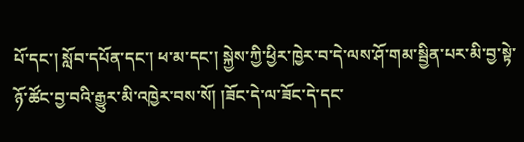པོ་དང་། སློབ་དཔོན་དང་། ཕ་མ་དང་། སྐྱེས་ཀྱི་ཕྱིར་ཁྱེར་བ་དེ་ལས་ཤོ་གམ་སྦྱིན་པར་མི་བྱ་སྟེ་ཉོ་ཚོང་བྱ་བའི་རྒྱུར་མི་འཁྱེར་བས་སོ། །ཟོང་དེ་ལ་ཟོང་དེ་དང་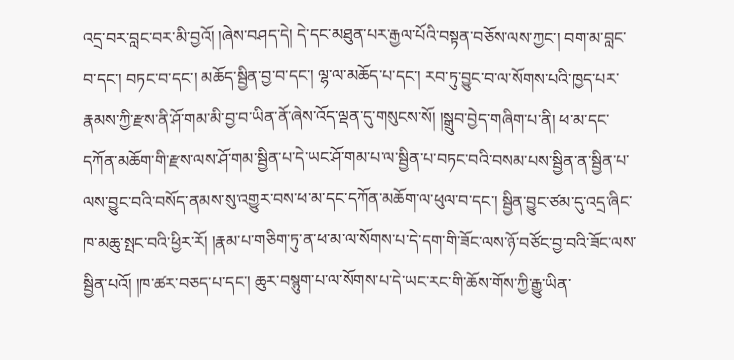འདྲ་བར་བླང་བར་མི་བྱའོ། །ཞེས་བཤད་དེ། དེ་དང་མཐུན་པར་རྒྱལ་པོའི་བསྟན་བཅོས་ལས་ཀྱང་། བག་མ་བླང་བ་དང་། བཏང་བ་དང་། མཆོད་སྦྱིན་བྱ་བ་དང་། ལྷ་ལ་མཆོད་པ་དང་། རབ་ཏུ་བྱུང་བ་ལ་སོགས་པའི་ཁྱད་པར་རྣམས་ཀྱི་རྫས་ནི་ཤོ་གམ་མི་བྱ་བ་ཡིན་ནོ་ཞེས་འོད་ལྡན་དུ་གསུངས་སོ། །སྒྲུབ་བྱེད་གཞིག་པ་ནི། ཕ་མ་དང་དཀོན་མཆོག་གི་རྫས་ལས་ཤོ་གམ་སྦྱིན་པ་དེ་ཡང་ཤོ་གམ་པ་ལ་སྦྱིན་པ་བཏང་བའི་བསམ་པས་སྦྱིན་ན་སྦྱིན་པ་ལས་བྱུང་བའི་བསོད་ནམས་སུ་འགྱུར་བས་ཕ་མ་དང་དཀོན་མཆོག་ལ་ཕུལ་བ་དང་། སྦྱིན་བྱུང་ཙམ་དུ་འདྲ་ཞིང་ཁ་མཆུ་སྤང་བའི་ཕྱིར་རོ། །རྣམ་པ་གཅིག་ཏུ་ན་ཕ་མ་ལ་སོགས་པ་དེ་དག་གི་ཟོང་ལས་ཉོ་བཙོང་བྱ་བའི་ཟོང་ལས་སྦྱིན་པའོ། །ཁ་ཚར་བཅད་པ་དང་། ཆུར་བསྙུག་པ་ལ་སོགས་པ་དེ་ཡང་རང་གི་ཆོས་གོས་ཀྱི་རྒྱུ་ཡིན་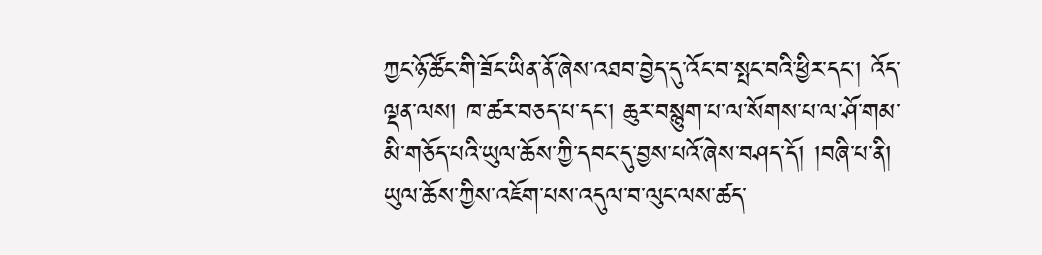ཀྱང་ཉོ་ཚོང་གི་ཟོང་ཡིན་ནོ་ཞེས་འཐབ་བྱེད་དུ་འོང་བ་སྤང་བའི་ཕྱིར་དང་། འོད་ལྡན་ལས། ཁ་ཚར་བཅད་པ་དང་། ཆུར་བསྙུག་པ་ལ་སོགས་པ་ལ་ཤོ་གམ་མི་གཅོད་པའི་ཡུལ་ཆོས་ཀྱི་དབང་དུ་བྱས་པའོ་ཞེས་བཤད་དོ། །བཞི་པ་ནི། ཡུལ་ཆོས་ཀྱིས་འཇོག་པས་འདུལ་བ་ལུང་ལས་ཚད་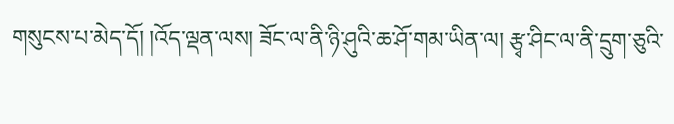གསུངས་པ་མེད་དོ། །འོད་ལྡན་ལས། ཟོང་ལ་ནི་ཉི་ཤུའི་ཆ་ཤོ་གམ་ཡིན་ལ། རྩྭ་ཤིང་ལ་ནི་དྲུག་ཅུའི་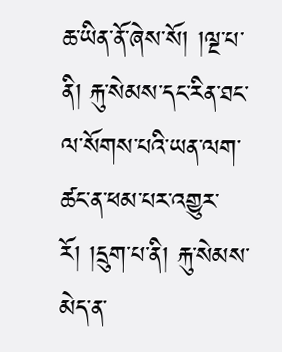ཆ་ཡིན་ནོ་ཞེས་སོ། །ལྔ་པ་ནི། རྐུ་སེམས་དང་རིན་ཐང་ལ་སོགས་པའི་ཡན་ལག་ཚང་ན་ཕམ་པར་འགྱུར་རོ། །དྲུག་པ་ནི། རྐུ་སེམས་མེད་ན་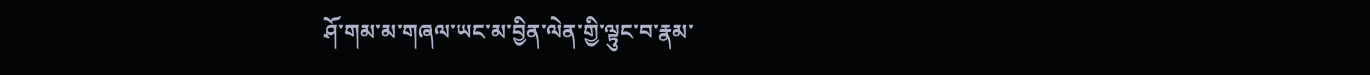ཤོ་གམ་མ་གཞལ་ཡང་མ་བྱིན་ལེན་གྱི་ལྟུང་བ་རྣམ་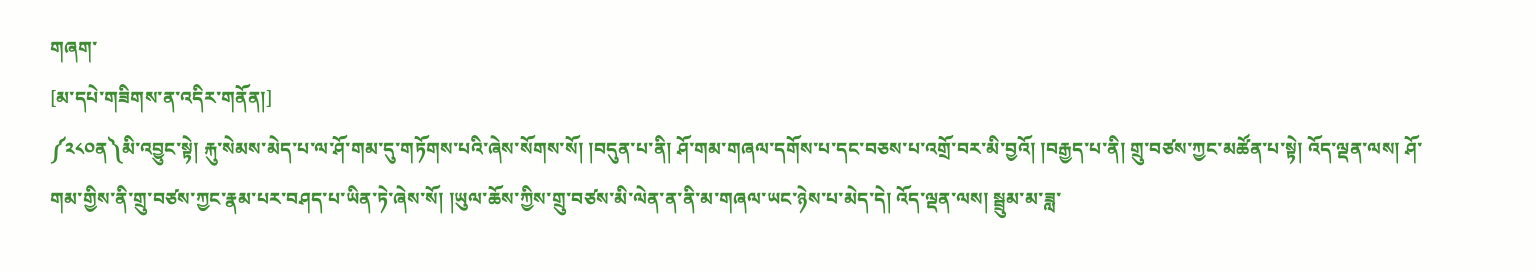གཞག་
[མ་དཔེ་གཟིགས་ན་འདིར་གནོན།]
༼༢༨༠ན༽མི་འབྱུང་སྟེ། རྐུ་སེམས་མེད་པ་ལ་ཤོ་གམ་དུ་གཏོགས་པའི་ཞེས་སོགས་སོ། །བདུན་པ་ནི། ཤོ་གམ་གཞལ་དགོས་པ་དང་བཅས་པ་འགྲོ་བར་མི་བྱའོ། །བརྒྱད་པ་ནི། གྲུ་བཙས་ཀྱང་མཚོན་པ་སྟེ། འོད་ལྡན་ལས། ཤོ་གམ་གྱིས་ནི་གྲུ་བཙས་ཀྱང་རྣམ་པར་བཤད་པ་ཡིན་ཏེ་ཞེས་སོ། །ཡུལ་ཆོས་ཀྱིས་གྲུ་བཙས་མི་ལེན་ན་ནི་མ་གཞལ་ཡང་ཉེས་པ་མེད་དེ། འོད་ལྡན་ལས། སྦྲུམ་མ་ཟླ་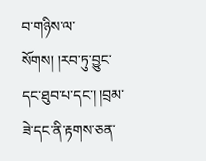བ་གཉིས་ལ་སོགས། །རབ་ཏུ་བྱུང་དང་ཐུབ་པ་དང་། །བྲམ་ཟེ་དང་ནི་རྟགས་ཅན་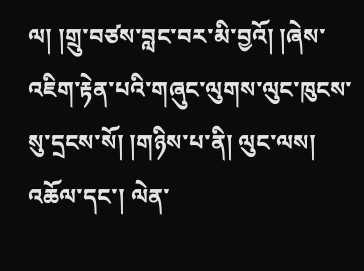ལ། །གྲུ་བཙས་བླང་བར་མི་བྱའོ། །ཞེས་འཇིག་རྟེན་པའི་གཞུང་ལུགས་ལུང་ཁུངས་སུ་དྲངས་སོ། །གཉིས་པ་ནི། ལུང་ལས། འཆོལ་དང་། ལེན་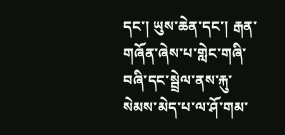དང་། ཡུས་ཆེན་དང་། རྒན་གཞོན་ཞེས་པ་གླེང་གཞི་བཞི་དང་སྦྲེལ་ནས་རྐུ་སེམས་མེད་པ་ལ་ཤོ་གམ་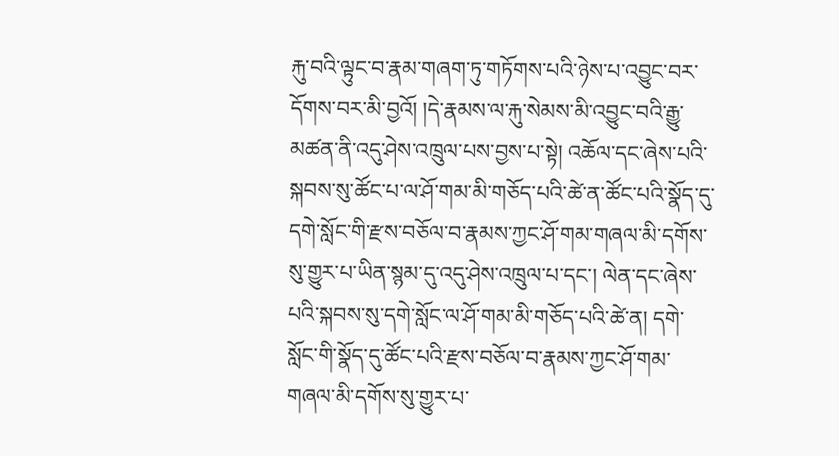རྐུ་བའི་ལྟུང་བ་རྣམ་གཞག་ཏུ་གཏོགས་པའི་ཉེས་པ་འབྱུང་བར་དོགས་བར་མི་བྱའོ། །དེ་རྣམས་ལ་རྐུ་སེམས་མི་འབྱུང་བའི་རྒྱུ་མཚན་ནི་འདུ་ཤེས་འཁྲུལ་པས་བྱས་པ་སྟེ། འཆོལ་དང་ཞེས་པའི་སྐབས་སུ་ཚོང་པ་ལ་ཤོ་གམ་མི་གཅོད་པའི་ཚེ་ན་ཚོང་པའི་སྣོད་དུ་དགེ་སློང་གི་རྫས་བཅོལ་བ་རྣམས་ཀྱང་ཤོ་གམ་གཞལ་མི་དགོས་སུ་གྱུར་པ་ཡིན་སྙམ་དུ་འདུ་ཤེས་འཁྲུལ་པ་དང་། ལེན་དང་ཞེས་པའི་སྐབས་སུ་དགེ་སློང་ལ་ཤོ་གམ་མི་གཅོད་པའི་ཚེ་ན། དགེ་སློང་གི་སྣོད་དུ་ཚོང་པའི་རྫས་བཅོལ་བ་རྣམས་ཀྱང་ཤོ་གམ་གཞལ་མི་དགོས་སུ་གྱུར་པ་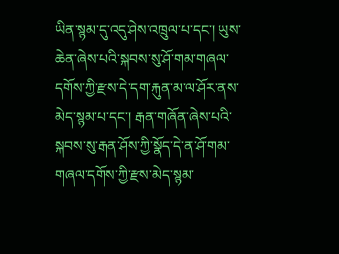ཡིན་སྙམ་དུ་འདུ་ཤེས་འཁྲུལ་པ་དང་། ཡུས་ཆེན་ཞེས་པའི་སྐབས་སུ་ཤོ་གམ་གཞལ་དགོས་ཀྱི་རྫས་དེ་དག་རྐུན་མ་ལ་ཤོར་ནས་མེད་སྙམ་པ་དང་། རྒན་གཞོན་ཞེས་པའི་སྐབས་སུ་རྒན་ཤོས་ཀྱི་སྣོད་དེ་ན་ཤོ་གམ་གཞལ་དགོས་ཀྱི་རྫས་མེད་སྙམ་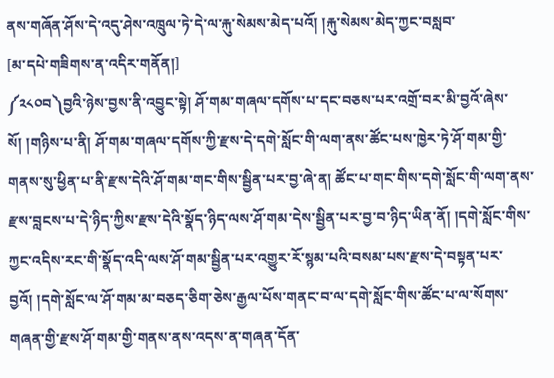ནས་གཞོན་ཤོས་དེ་འདུ་ཤེས་འཁྲུལ་ཏེ་དེ་ལ་རྐུ་སེམས་མེད་པའོ། །རྐུ་སེམས་མེད་ཀྱང་བསླབ་
[མ་དཔེ་གཟིགས་ན་འདིར་གནོན།]
༼༢༨༠བ༽བྱའི་ཉེས་བྱས་ནི་འབྱུང་སྟེ། ཤོ་གམ་གཞལ་དགོས་པ་དང་བཅས་པར་འགྲོ་བར་མི་བྱའོ་ཞེས་སོ། །གཉིས་པ་ནི། ཤོ་གམ་གཞལ་དགོས་ཀྱི་རྫས་དེ་དགེ་སློང་གི་ལག་ནས་ཚོང་པས་ཁྱེར་ཏེ་ཤོ་གམ་གྱི་གནས་སུ་ཕྱིན་པ་ནི་རྫས་དེའི་ཤོ་གམ་གང་གིས་སྦྱིན་པར་བྱ་ཞེ་ན། ཚོང་པ་གང་གིས་དགེ་སློང་གི་ལག་ནས་རྫས་བླངས་པ་དེ་ཉིད་ཀྱིས་རྫས་དེའི་སྣོད་ཉིད་ལས་ཤོ་གམ་དེས་སྦྱིན་པར་བྱ་བ་ཉིད་ཡིན་ནོ། །དགེ་སློང་གིས་ཀྱང་འདིས་རང་གི་སྣོད་འདི་ལས་ཤོ་གམ་སྦྱིན་པར་འགྱུར་རོ་སྙམ་པའི་བསམ་པས་རྫས་དེ་བསྟན་པར་བྱའོ། །དགེ་སློང་ལ་ཤོ་གམ་མ་བཅད་ཅིག་ཅེས་རྒྱལ་པོས་གནང་བ་ལ་དགེ་སློང་གིས་ཚོང་པ་ལ་སོགས་གཞན་གྱི་རྫས་ཤོ་གམ་གྱི་གནས་ནས་འདས་ན་གཞན་དོན་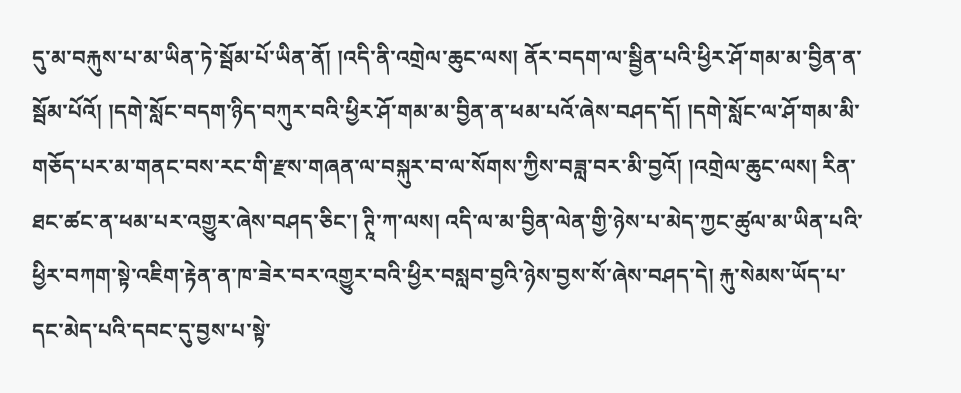དུ་མ་བརྐུས་པ་མ་ཡིན་ཏེ་སྦོམ་པོ་ཡིན་ནོ། །འདི་ནི་འགྲེལ་ཆུང་ལས། ནོར་བདག་ལ་སྦྱིན་པའི་ཕྱིར་ཤོ་གམ་མ་བྱིན་ན་སྦོམ་པོའོ། །དགེ་སློང་བདག་ཉིད་བཀུར་བའི་ཕྱིར་ཤོ་གམ་མ་བྱིན་ན་ཕམ་པའོ་ཞེས་བཤད་དོ། །དགེ་སློང་ལ་ཤོ་གམ་མི་གཅོད་པར་མ་གནང་བས་རང་གི་རྫས་གཞན་ལ་བསྐུར་བ་ལ་སོགས་ཀྱིས་བཟླ་བར་མི་བྱའོ། །འགྲེལ་ཆུང་ལས། རིན་ཐང་ཚང་ན་ཕམ་པར་འགྱུར་ཞེས་བཤད་ཅིང་། ཊཱི་ཀ་ལས། འདི་ལ་མ་བྱིན་ལེན་གྱི་ཉེས་པ་མེད་ཀྱང་ཚུལ་མ་ཡིན་པའི་ཕྱིར་བཀག་སྟེ་འཇིག་རྟེན་ན་ཁ་ཟེར་བར་འགྱུར་བའི་ཕྱིར་བསླབ་བྱའི་ཉེས་བྱས་སོ་ཞེས་བཤད་དེ། རྐུ་སེམས་ཡོད་པ་དང་མེད་པའི་དབང་དུ་བྱས་པ་སྟེ་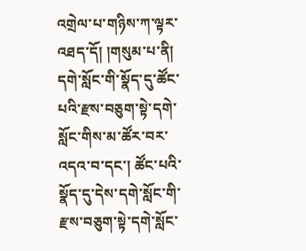འགྲེལ་པ་གཉིས་ཀ་ལྟར་འཐད་དོ། །གསུམ་པ་ནི། དགེ་སློང་གི་སྣོད་དུ་ཚོང་པའི་རྫས་བཅུག་སྟེ་དགེ་སློང་གིས་མ་ཚོར་བར་འདའ་བ་དང་། ཚོང་པའི་སྣོད་དུ་དེས་དགེ་སློང་གི་རྫས་བཅུག་སྟེ་དགེ་སློང་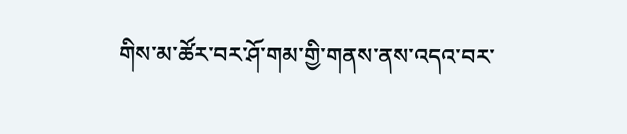གིས་མ་ཚོར་བར་ཤོ་གམ་གྱི་གནས་ནས་འདའ་བར་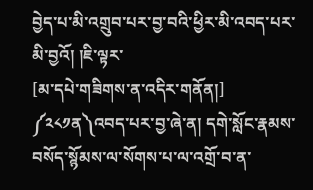བྱེད་པ་མི་འགྲུབ་པར་བྱ་བའི་ཕྱིར་མི་འབད་པར་མི་བྱའོ། །ཇི་ལྟར་
[མ་དཔེ་གཟིགས་ན་འདིར་གནོན།]
༼༢༨༡ན༽འབད་པར་བྱ་ཞེ་ན། དགེ་སློང་རྣམས་བསོད་སྙོམས་ལ་སོགས་པ་ལ་འགྲོ་བ་ན་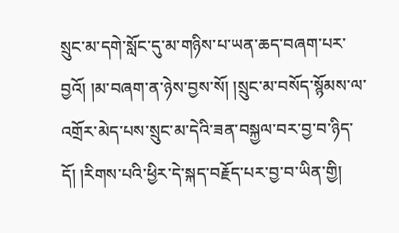སྲུང་མ་དགེ་སློང་དུ་མ་གཉིས་པ་ཡན་ཆད་བཞག་པར་བྱའོ། །མ་བཞག་ན་ཉེས་བྱས་སོ། །སྲུང་མ་བསོད་སྙོམས་ལ་འགྲོར་མེད་པས་སྲུང་མ་དེའི་ཟན་བསྐྱལ་བར་བྱ་བ་ཉིད་དོ། །རིགས་པའི་ཕྱིར་དེ་སྐད་བརྗོད་པར་བྱ་བ་ཡིན་གྱི།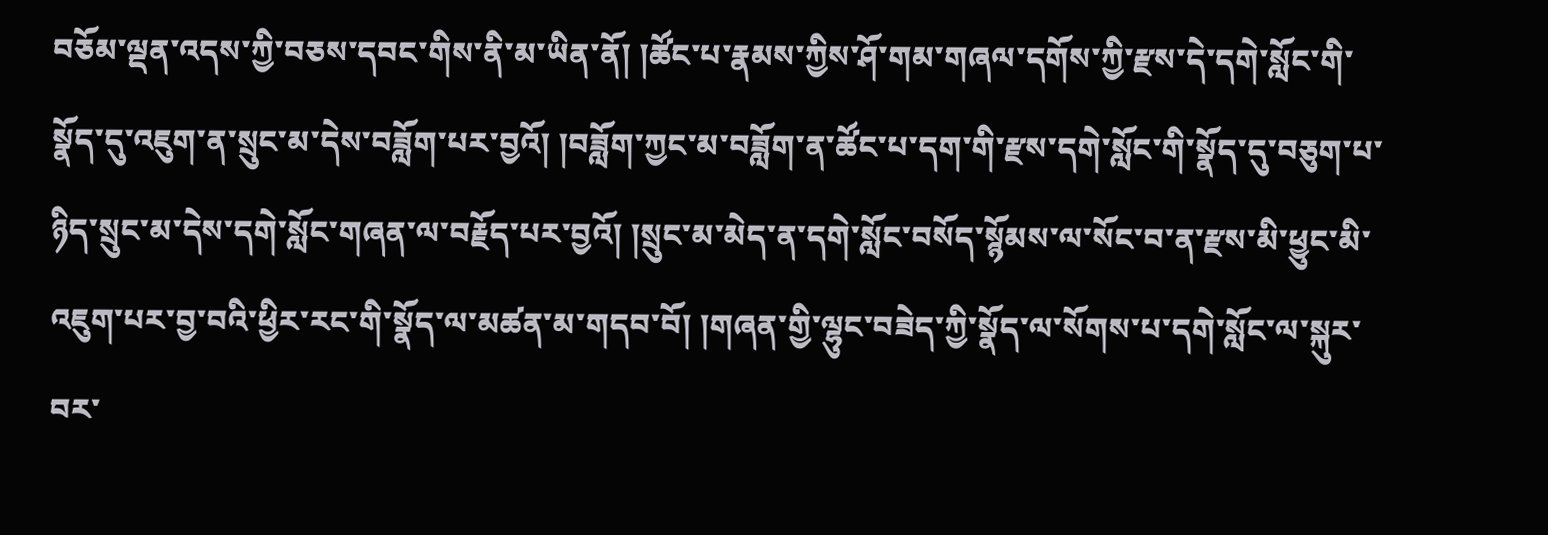བཅོམ་ལྡན་འདས་ཀྱི་བཅས་དབང་གིས་ནི་མ་ཡིན་ནོ། །ཚོང་པ་རྣམས་ཀྱིས་ཤོ་གམ་གཞལ་དགོས་ཀྱི་རྫས་དེ་དགེ་སློང་གི་སྣོད་དུ་འཇུག་ན་སྲུང་མ་དེས་བཟློག་པར་བྱའོ། །བཟློག་ཀྱང་མ་བཟློག་ན་ཚོང་པ་དག་གི་རྫས་དགེ་སློང་གི་སྣོད་དུ་བཅུག་པ་ཉིད་སྲུང་མ་དེས་དགེ་སློང་གཞན་ལ་བརྗོད་པར་བྱའོ། །སྲུང་མ་མེད་ན་དགེ་སློང་བསོད་སྙོམས་ལ་སོང་བ་ན་རྫས་མི་ཕྱུང་མི་འཇུག་པར་བྱ་བའི་ཕྱིར་རང་གི་སྣོད་ལ་མཚན་མ་གདབ་བོ། །གཞན་གྱི་ལྷུང་བཟེད་ཀྱི་སྣོད་ལ་སོགས་པ་དགེ་སློང་ལ་སྐུར་བར་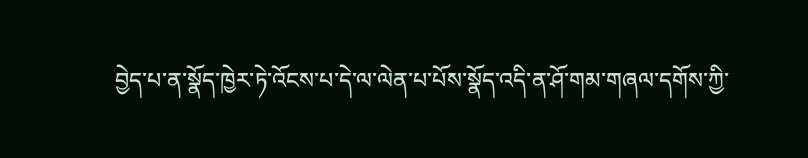བྱེད་པ་ན་སྣོད་ཁྱེར་ཏེ་འོངས་པ་དེ་ལ་ལེན་པ་པོས་སྣོད་འདི་ན་ཤོ་གམ་གཞལ་དགོས་ཀྱི་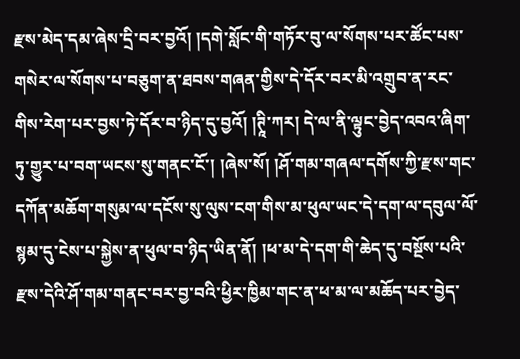རྫས་མེད་དམ་ཞེས་དྲི་བར་བྱའོ། །དགེ་སློང་གི་གཏོར་བུ་ལ་སོགས་པར་ཚོང་པས་གསེར་ལ་སོགས་པ་བཅུག་ན་ཐབས་གཞན་གྱིས་དེ་དོར་བར་མི་འགྲུབ་ན་རང་གིས་རེག་པར་བྱས་ཏེ་དོར་བ་ཉིད་དུ་བྱའོ། །ཊཱི་ཀར། དེ་ལ་ནི་ལྟུང་བྱེད་འབའ་ཞིག་ཏུ་གྱུར་པ་བག་ཡངས་སུ་གནང་ངོ་། །ཞེས་སོ། །ཤོ་གམ་གཞལ་དགོས་ཀྱི་རྫས་གང་དཀོན་མཆོག་གསུམ་ལ་དངོས་སུ་ལུས་ངག་གིས་མ་ཕུལ་ཡང་དེ་དག་ལ་དབུལ་ལོ་སྙམ་དུ་ངེས་པ་སྐྱེས་ན་ཕུལ་བ་ཉིད་ཡིན་ནོ། །ཕ་མ་དེ་དག་གི་ཆེད་དུ་བསྔོས་པའི་རྫས་དེའི་ཤོ་གམ་གནང་བར་བྱ་བའི་ཕྱིར་ཁྱིམ་གང་ན་ཕ་མ་ལ་མཆོད་པར་བྱེད་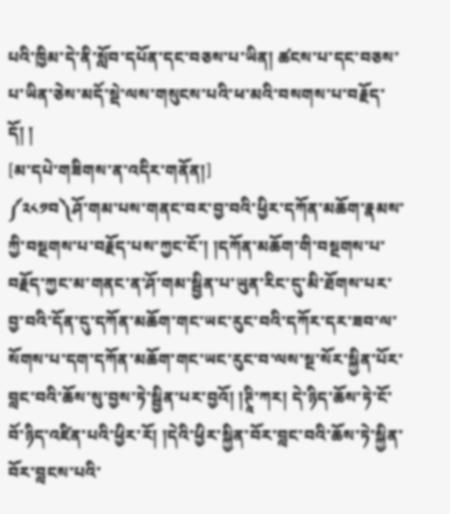པའི་ཁྱིམ་དེ་ནི་སློབ་དཔོན་དང་བཅས་པ་ཡིན། ཚངས་པ་དང་བཅས་པ་ཡིན་ཅེས་མདོ་སྡེ་ལས་གསུངས་པའི་ཕ་མའི་བསགས་པ་བརྗོད་དོ། །
[མ་དཔེ་གཟིགས་ན་འདིར་གནོན།]
༼༢༨༡བ༽ཤོ་གམ་པས་གནང་བར་བྱ་བའི་ཕྱིར་དཀོན་མཆོག་རྣམས་ཀྱི་བསྔགས་པ་བརྗོད་པས་ཀྱང་ངོ་། །དཀོན་མཆོག་གི་བསྔགས་པ་བརྗོད་ཀྱང་མ་གནང་ན་ཤོ་གམ་སྦྱིན་པ་ཡུན་རིང་དུ་མི་ཐོགས་པར་བྱ་བའི་དོན་དུ་དཀོན་མཆོག་གང་ཡང་རུང་བའི་དཀོར་དར་ཟབ་ལ་སོགས་པ་དག་དཀོན་མཆོག་གང་ཡང་རུང་བ་ལས་སྔ་སོར་སྐྱིན་པོར་བླང་བའི་ཆོས་སུ་བྱས་ཏེ་སྦྱིན་པར་བྱའོ། །ཊཱི་ཀར། དེ་ཉིད་ཆོས་ཏེ་ངོ་བོ་ཉིད་འཛིན་པའི་ཕྱིར་རོ། །དེའི་ཕྱིར་སྐྱིན་བོར་བླང་བའི་ཆོས་ཏེ་སྐྱིན་བོར་བླངས་པའི་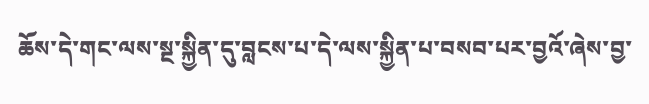ཆོས་དེ་གང་ལས་སྔ་སྐྱིན་དུ་བླངས་པ་དེ་ལས་སྐྱིན་པ་བསབ་པར་བྱའོ་ཞེས་བྱ་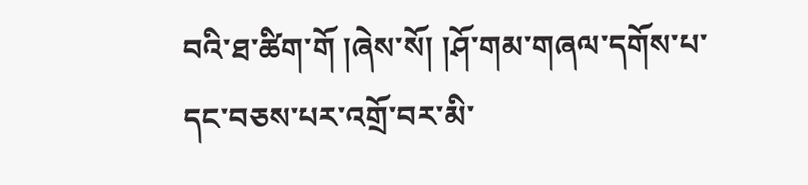བའི་ཐ་ཚིག་གོ །ཞེས་སོ། །ཤོ་གམ་གཞལ་དགོས་པ་དང་བཅས་པར་འགྲོ་བར་མི་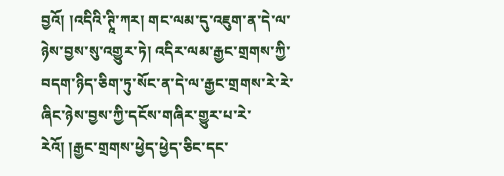བྱའོ། །འདིའི་ཊཱི་ཀར། གང་ལམ་དུ་འཇུག་ན་དེ་ལ་ཉེས་བྱས་སུ་འགྱུར་ཏེ། འདིར་ལམ་རྒྱང་གྲགས་ཀྱི་བདག་ཉིད་ཅིག་ཏུ་སོང་ན་དེ་ལ་རྒྱང་གྲགས་རེ་རེ་ཞིང་ཉེས་བྱས་ཀྱི་དངོས་གཞིར་གྱུར་པ་རེ་རེའོ། །རྒྱང་གྲགས་ཕྱེད་ཕྱེད་ཅིང་དང་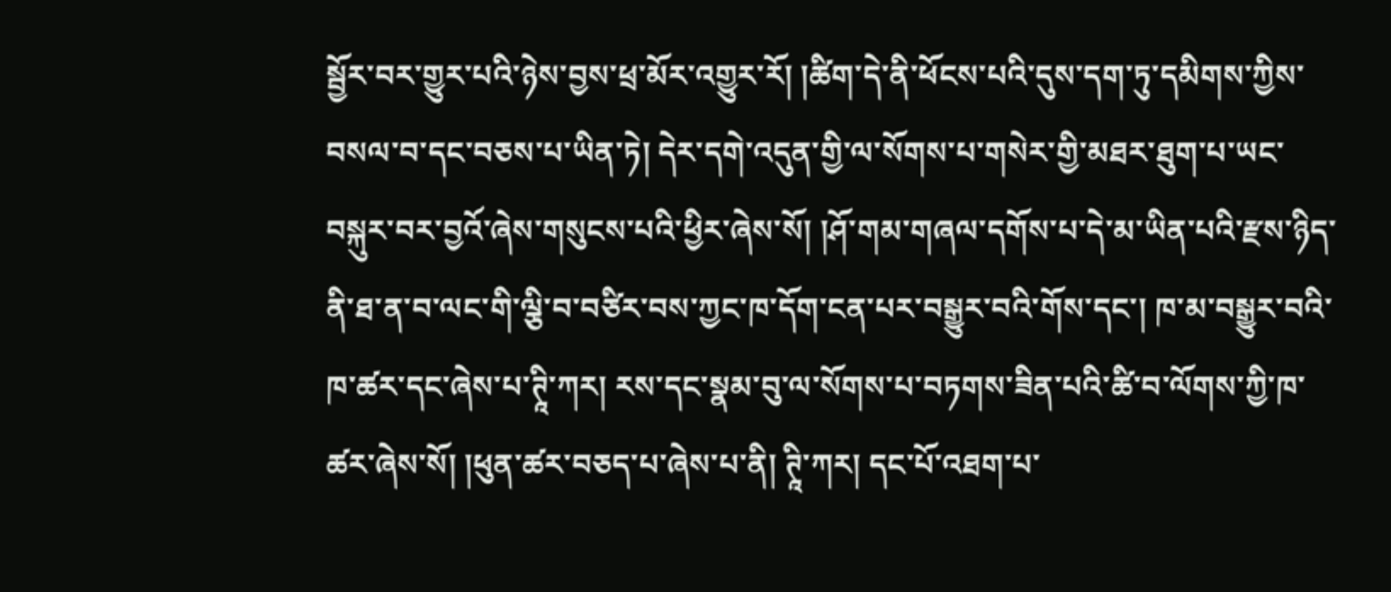སྦྱོར་བར་གྱུར་པའི་ཉེས་བྱས་ཕྲ་མོར་འགྱུར་རོ། །ཚིག་དེ་ནི་ཕོངས་པའི་དུས་དག་ཏུ་དམིགས་ཀྱིས་བསལ་བ་དང་བཅས་པ་ཡིན་ཏེ། དེར་དགེ་འདུན་གྱི་ལ་སོགས་པ་གསེར་གྱི་མཐར་ཐུག་པ་ཡང་བསྐུར་བར་བྱའོ་ཞེས་གསུངས་པའི་ཕྱིར་ཞེས་སོ། །ཤོ་གམ་གཞལ་དགོས་པ་དེ་མ་ཡིན་པའི་རྫས་ཉིད་ནི་ཐ་ན་བ་ལང་གི་ལྕི་བ་བཙིར་བས་ཀྱང་ཁ་དོག་ངན་པར་བསྒྱུར་བའི་གོས་དང་། ཁ་མ་བསྒྱུར་བའི་ཁ་ཚར་དང་ཞེས་པ་ཊཱི་ཀར། རས་དང་སྣམ་བུ་ལ་སོགས་པ་བཏགས་ཟིན་པའི་ཚི་བ་ལོགས་ཀྱི་ཁ་ཚར་ཞེས་སོ། །ཕུན་ཚར་བཅད་པ་ཞེས་པ་ནི། ཊཱི་ཀར། དང་པོ་འཐག་པ་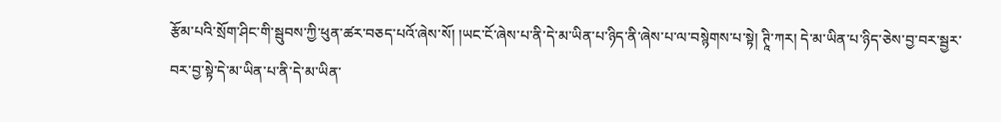རྩོམ་པའི་སྲོག་ཤིང་གི་སྦུབས་ཀྱི་ཕུན་ཚར་བཅད་པའོ་ཞེས་སོ། །ཡང་ངོ་ཞེས་པ་ནི་དེ་མ་ཡིན་པ་ཉིད་ནི་ཞེས་པ་ལ་བསྙེགས་པ་སྟེ། ཊཱི་ཀར། དེ་མ་ཡིན་པ་ཉིད་ཅེས་བྱ་བར་སྦྱར་བར་བྱ་སྟེ་དེ་མ་ཡིན་པ་ནི་དེ་མ་ཡིན་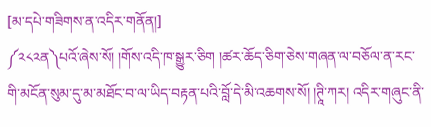[མ་དཔེ་གཟིགས་ན་འདིར་གནོན།]
༼༢༨༢ན༽པའོ་ཞེས་སོ། །གོས་འདི་ཁ་སྒྱུར་ཅིག །ཚར་ཆོད་ཅིག་ཅེས་གཞན་ལ་བཅོལ་ན་རང་གི་མངོན་སུམ་དུ་མ་མཐོང་བ་ལ་ཡིད་བརྟན་པའི་བློ་དེ་མི་འཆགས་སོ། །ཊཱི་ཀར། འདིར་གཞུང་ནི་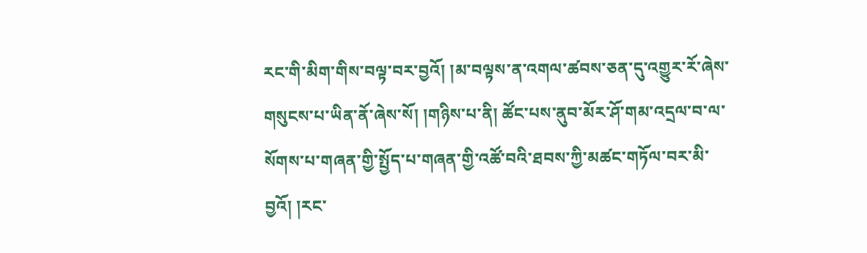རང་གི་མིག་གིས་བལྟ་བར་བྱའོ། །མ་བལྟས་ན་འགལ་ཚབས་ཅན་དུ་འགྱུར་རོ་ཞེས་གསུངས་པ་ཡིན་ནོ་ཞེས་སོ། །གཉིས་པ་ནི། ཚོང་པས་ནུབ་མོར་ཤོ་གམ་འདྲལ་བ་ལ་སོགས་པ་གཞན་གྱི་སྤྱོད་པ་གཞན་གྱི་འཚོ་བའི་ཐབས་ཀྱི་མཚང་གཏོལ་བར་མི་བྱའོ། །རང་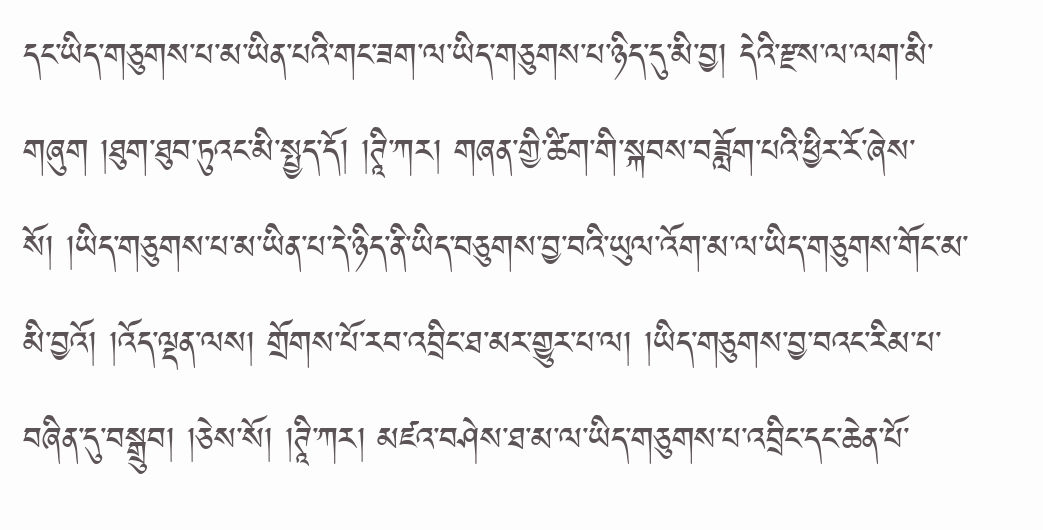དང་ཡིད་གཅུགས་པ་མ་ཡིན་པའི་གང་ཟག་ལ་ཡིད་གཅུགས་པ་ཉིད་དུ་མི་བྱ། དེའི་རྫས་ལ་ལག་མི་གཞུག །ཐུག་ཐུབ་ཏུའང་མི་སྤྱད་དོ། །ཊཱི་ཀར། གཞན་གྱི་ཚིག་གི་སྐབས་བཟློག་པའི་ཕྱིར་རོ་ཞེས་སོ། །ཡིད་གཅུགས་པ་མ་ཡིན་པ་དེ་ཉིད་ནི་ཡིད་བཅུགས་བྱ་བའི་ཡུལ་འོག་མ་ལ་ཡིད་གཅུགས་གོང་མ་མི་བྱའོ། །འོད་ལྡན་ལས། གྲོགས་པོ་རབ་འབྲིང་ཐ་མར་གྱུར་པ་ལ། །ཡིད་གཅུགས་བྱ་བའང་རིམ་པ་བཞིན་དུ་བསྒྲུབ། །ཅེས་སོ། །ཊཱི་ཀར། མཛའ་བཤེས་ཐ་མ་ལ་ཡིད་གཅུགས་པ་འབྲིང་དང་ཆེན་པོ་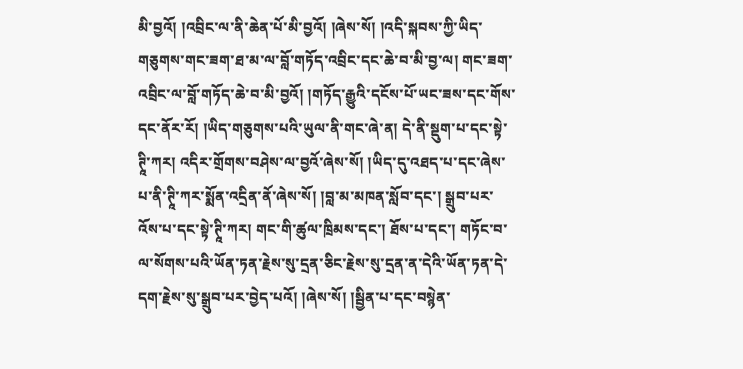མི་བྱའོ། །འབྲིང་ལ་ནི་ཆེན་པོ་མི་བྱའོ། །ཞེས་སོ། །འདི་སྐབས་ཀྱི་ཡིད་གཅུགས་གང་ཟག་ཐ་མ་ལ་བློ་གཏོད་འབྲིང་དང་ཆེ་བ་མི་བྱ་ལ། གང་ཟག་འབྲིང་ལ་བློ་གཏོད་ཆེ་བ་མི་བྱའོ། །གཏོད་རྒྱུའི་དངོས་པོ་ཡང་ཟས་དང་གོས་དང་ནོར་རོ། །ཡིད་གཅུགས་པའི་ཡུལ་ནི་གང་ཞེ་ན། དེ་ནི་སྡུག་པ་དང་སྟེ་ཊཱི་ཀར། འདིར་གྲོགས་བཤེས་ལ་བྱའོ་ཞེས་སོ། །ཡིད་དུ་འཐད་པ་དང་ཞེས་པ་ནི་ཊཱི་ཀར་སྨོན་འདྲིན་ནོ་ཞེས་སོ། །བླ་མ་མཁན་སློབ་དང་། སྒྲུབ་པར་འོས་པ་དང་སྟེ་ཊཱི་ཀར། གང་གི་ཚུལ་ཁྲིམས་དང་། ཐོས་པ་དང་། གཏོང་བ་ལ་སོགས་པའི་ཡོན་ཏན་རྗེས་སུ་དྲན་ཅིང་རྗེས་སུ་དྲན་ན་དེའི་ཡོན་ཏན་དེ་དག་རྗེས་སུ་སྒྲུབ་པར་བྱེད་པའོ། །ཞེས་སོ། །སྦྱིན་པ་དང་བསྙེན་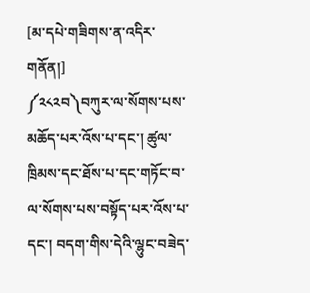[མ་དཔེ་གཟིགས་ན་འདིར་གནོན།]
༼༢༨༢བ༽བཀུར་ལ་སོགས་པས་མཆོད་པར་འོས་པ་དང་། ཚུལ་ཁྲིམས་དང་ཐོས་པ་དང་གཏོང་བ་ལ་སོགས་པས་བསྟོད་པར་འོས་པ་དང་། བདག་གིས་དེའི་ལྷུང་བཟེད་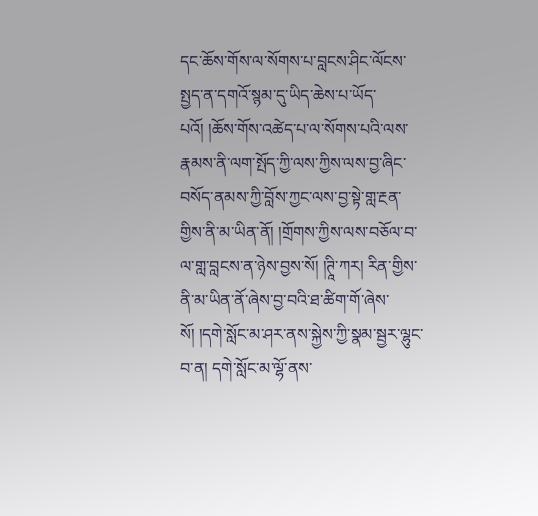དང་ཆོས་གོས་ལ་སོགས་པ་བླངས་ཤིང་ལོངས་སྤྱད་ན་དགའོ་སྙམ་དུ་ཡིད་ཆེས་པ་ཡོད་པའོ། །ཆོས་གོས་འཚེད་པ་ལ་སོགས་པའི་ལས་རྣམས་ནི་ལག་སྤོད་ཀྱི་ལས་ཀྱིས་ལས་བྱ་ཞིང་བསོད་ནམས་ཀྱི་བློས་ཀྱང་ལས་བྱ་སྟེ་གླ་རྔན་གྱིས་ནི་མ་ཡིན་ནོ། །གྲོགས་ཀྱིས་ལས་བཅོལ་བ་ལ་གླ་བླངས་ན་ཉེས་བྱས་སོ། །ཊཱི་ཀར། རིན་གྱིས་ནི་མ་ཡིན་ནོ་ཞེས་བྱ་བའི་ཐ་ཚིག་གོ་ཞེས་སོ། །དགེ་སློང་མ་ཤར་ནས་སྐྱེས་ཀྱི་སྣམ་སྦྱར་ལྷུང་བ་ན། དགེ་སློང་མ་ལྷོ་ནས་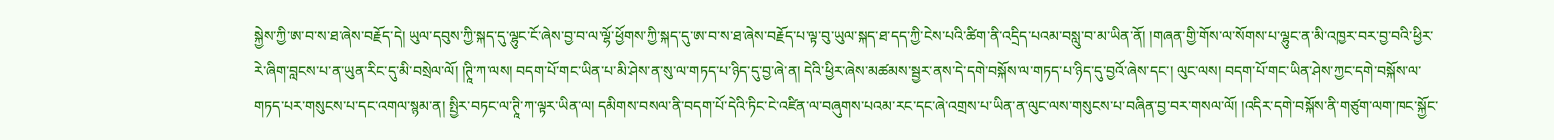སྐྱེས་ཀྱི་ཨ་བ་ས་ཐ་ཞེས་བརྗོད་དེ། ཡུལ་དབུས་ཀྱི་སྐད་དུ་ལྷུང་ངོ་ཞེས་བྱ་བ་ལ་ལྷོ་ཕྱོགས་ཀྱི་སྐད་དུ་ཨ་བ་ས་ཐ་ཞེས་བརྗོད་པ་ལྟ་བུ་ཡུལ་སྐད་ཐ་དད་ཀྱི་ངེས་པའི་ཚིག་ནི་འདྲིད་པའམ་བསླུ་བ་མ་ཡིན་ནོ། །གཞན་གྱི་གོས་ལ་སོགས་པ་ལྷུང་ན་མི་འཁྱར་བར་བྱ་བའི་ཕྱིར་རེ་ཞིག་བླངས་པ་ན་ཡུན་རིང་དུ་མི་བསྲེལ་ལོ། །ཊཱི་ཀ་ལས། བདག་པོ་གང་ཡིན་པ་མི་ཤེས་ན་སུ་ལ་གཏད་པ་ཉིད་དུ་བྱ་ཞེ་ན། དེའི་ཕྱིར་ཞེས་མཚམས་སྦྱར་ནས་དེ་དགེ་བསྐོས་ལ་གཏད་པ་ཉིད་དུ་བྱའོ་ཞེས་དང་། ལུང་ལས། བདག་པོ་གང་ཡིན་ཤེས་ཀྱང་དགེ་བསྐོས་ལ་གཏད་པར་གསུངས་པ་དང་འགལ་སྙམ་ན། སྤྱིར་བཏང་ལ་ཊཱི་ཀ་ལྟར་ཡིན་ལ། དམིགས་བསལ་ནི་བདག་པོ་དེའི་ཏིང་ངེ་འཛིན་ལ་བཞུགས་པའམ་རང་དང་ཞེ་འགྲས་པ་ཡིན་ན་ལུང་ལས་གསུངས་པ་བཞིན་བྱ་བར་གསལ་ལོ། །འདིར་དགེ་བསྐོས་ནི་གཙུག་ལག་ཁང་སྐྱོང་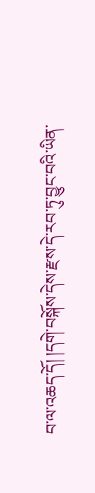བ་ལ་འཆད་དོ། །དགེ་བསྐོས་དེས་རྫས་དེ་རབ་ཏུ་བྱུང་བའི་ཡིན་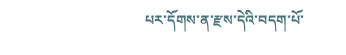པར་དོགས་ན་རྫས་དེའི་བདག་པོ་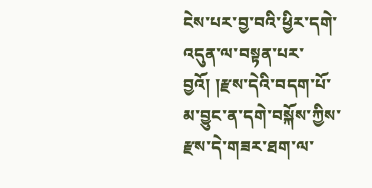ངེས་པར་བྱ་བའི་ཕྱིར་དགེ་འདུན་ལ་བསྟན་པར་བྱའོ། །རྫས་དེའི་བདག་པོ་མ་བྱུང་ན་དགེ་བསྐོས་ཀྱིས་རྫས་དེ་གཟར་ཐག་ལ་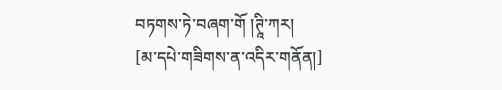བཏགས་ཏེ་བཞག་གོ །ཊཱི་ཀར།
[མ་དཔེ་གཟིགས་ན་འདིར་གནོན།]